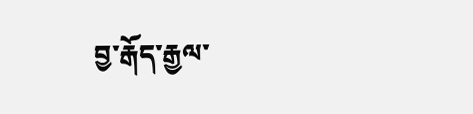བྱ་རྒོད་རྒྱལ་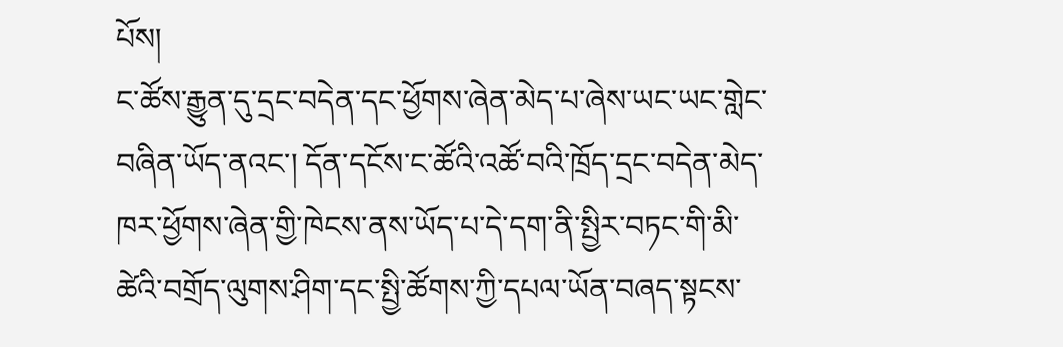པོས།
ང་ཚོས་རྒྱུན་དུ་དྲང་བདེན་དང་ཕྱོགས་ཞེན་མེད་པ་ཞེས་ཡང་ཡང་གླེང་བཞིན་ཡོད་ནའང་། དོན་དངོས་ང་ཚོའི་འཚོ་བའི་ཁྲོད་དྲང་བདེན་མེད་ཁར་ཕྱོགས་ཞེན་གྱི་ཁེངས་ནས་ཡོད་པ་དེ་དག་ནི་སྤྱིར་བཏང་གི་མི་ཚེའི་བགྲོད་ལུགས་ཤིག་དང་སྤྱི་ཚོགས་ཀྱི་དཔལ་ཡོན་བཞད་སྟངས་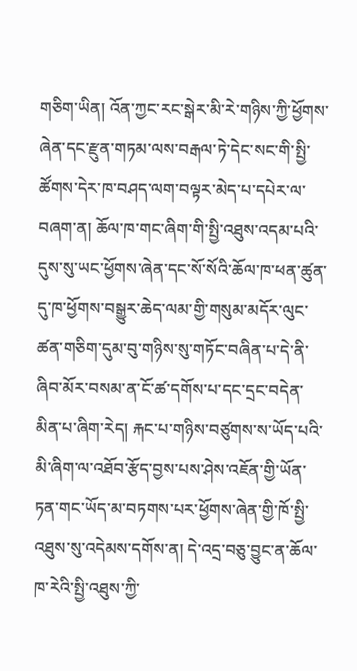གཅིག་ཡིན། འོན་ཀྱང་རང་སྒེར་མི་རེ་གཉིས་ཀྱི་ཕྱོགས་ཞེན་དང་རྫུན་གཏམ་ལས་བརྒལ་ཏེ་དེང་སང་གི་སྤྱི་ཚོགས་དེར་ཁ་བཤད་ལག་བལྟར་མེད་པ་དཔེར་ལ་བཞག་ན། ཆོལ་ཁ་གང་ཞིག་གི་སྤྱི་འཐུས་འདམ་པའི་དུས་སུ་ཡང་ཕྱོགས་ཞེན་དང་སོ་སོའི་ཆོལ་ཁ་ཕན་ཚུན་དུ་ཁ་ཕྱོགས་བསྒྱུར་ཆེད་ལམ་གྱི་གསུམ་མདོར་ལུང་ཚན་གཅིག་དུམ་བུ་གཉིས་སུ་གཏོང་བཞིན་པ་དེ་ནི་ཞིབ་མོར་བསམ་ན་ངོ་ཚ་དགོས་པ་དང་དྲང་བདེན་མིན་པ་ཞིག་རེད། རྐང་པ་གཉིས་བཙུགས་ས་ཡོད་པའི་མི་ཞིག་ལ་འཐོབ་རྩོད་བྱས་པས་ཤེས་འཇོན་གྱི་ཡོན་ཏན་གང་ཡོད་མ་བཏགས་པར་ཕྱོགས་ཞེན་གྱི་ཁོ་སྤྱི་འཐུས་སུ་འདེམས་དགོས་ན། དེ་འདྲ་བཅུ་བྱུང་ན་ཆོལ་ཁ་རེའི་སྤྱི་འཐུས་ཀྱི་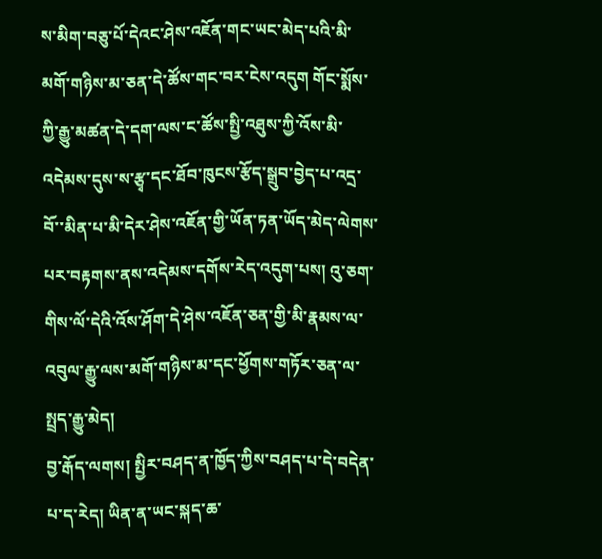ས་མིག་བཅུ་པོ་དེའང་ཤེས་འཇོན་གང་ཡང་མེད་པའི་མི་མགོ་གཉིས་མ་ཅན་དེ་ཚོས་གང་བར་ངེས་འདུག གོང་སྨོས་ཀྱི་རྒྱུ་མཚན་དེ་དག་ལས་ང་ཚོས་སྤྱི་འཐུས་ཀྱི་འོས་མི་འདེམས་དུས་ས་རྩྭ་དང་ཐོབ་ཁུངས་རྩོད་སྒྲུབ་བྱེད་པ་འདྲ་བོ་་མིན་པ་མི་དེར་ཤེས་འཇོན་གྱི་ཡོན་ཏན་ཡོད་མེད་ལེགས་པར་བརྟགས་ནས་འདེམས་དགོས་རེད་འདུག་པས། འུ་ཅག་གིས་ལོ་དེའི་འོས་ཤོག་དེ་ཤེས་འཇོན་ཅན་གྱི་མི་རྣམས་ལ་འབུལ་རྒྱུ་ལས་མགོ་གཉིས་མ་དང་ཕྱོགས་གཏོར་ཅན་ལ་སྤྲད་རྒྱུ་མེད།
བྱ་རྒོད་ལགས། སྤྱིར་བཤད་ན་ཁྱོད་ཀྱིས་བཤད་པ་དེ་བདེན་པ་ད་རེད། ཡིན་ན་ཡང་སྐད་ཆ་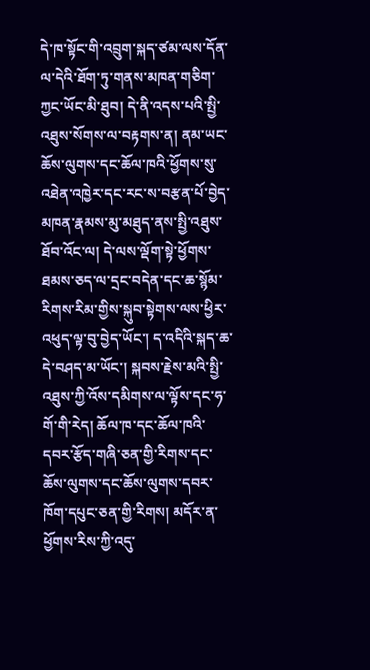དེ་ཁ་སྟོང་གི་འབྲུག་སྐད་ཙམ་ལས་དོན་ལ་དེའི་ཐོག་ཏུ་གནས་མཁན་གཅིག་ཀྱང་ཡོང་མི་ཐུབ། དེ་ནི་འདས་པའི་སྤྱི་འཐུས་སོགས་ལ་བརྟགས་ན། ནམ་ཡང་ཆོས་ལུགས་དང་ཆོལ་ཁའི་ཕྱོགས་སུ་འཐེན་འཁྱེར་དང་རང་ས་བརྩན་པོ་བྱེད་མཁན་རྣམས་མུ་མཐུད་ནས་སྤྱི་འཐུས་ཐོབ་འོང་ལ། དེ་ལས་ལྡོག་སྟེ་ཕྱོགས་ཐམས་ཅད་ལ་དྲང་བདེན་དང་ཆ་སྙོམ་རིགས་རིམ་གྱིས་སྐུབ་སྟེགས་ལས་ཕྱིར་འཕུད་ལྟ་བུ་བྱེད་ཡོང་། ད་འདིའི་སྐད་ཆ་དེ་བཤད་མ་ཡོང་། སྐབས་རྗེས་མའི་སྤྱི་འཐུས་ཀྱི་འོས་དམིགས་ལ་ལྟོས་དང་ཧ་གོ་གི་རེད། ཆོལ་ཁ་དང་ཆོལ་ཁའི་དབར་རྩོད་གཞི་ཅན་གྱི་རིགས་དང་ཆོས་ལུགས་དང་ཆོས་ལུགས་དབར་ཁོག་དཔུང་ཅན་གྱི་རིགས། མདོར་ན་ཕྱོགས་རིས་ཀྱི་འདུ་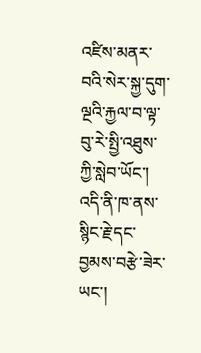འཛིས་མནར་བའི་སེར་སྐྱ་དུག་ལྔའི་རྐྱལ་བ་ལྟ་བུ་རེ་སྤྱི་འཐུས་ཀྱི་སླེབ་ཡོང་། འདི་ནི་ཁ་ནས་སྙིང་རྗེ་དང་བྱམས་བརྩེ་ཟེར་ཡང་།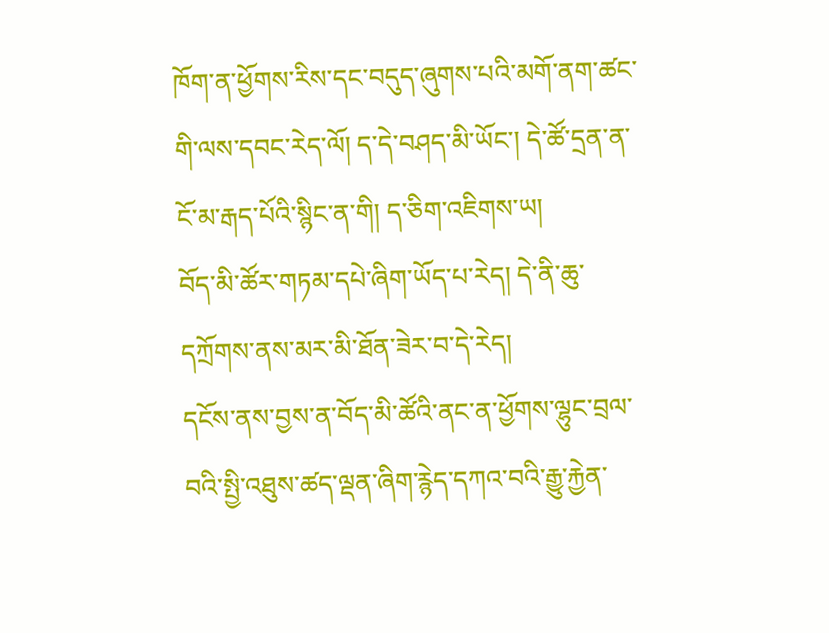ཁོག་ན་ཕྱོགས་རིས་དང་བདུད་ཞུགས་པའི་མགོ་ནག་ཚང་གི་ལས་དབང་རེད་ལོ། ད་དེ་བཤད་མི་ཡོང་། དེ་ཚོ་དྲན་ན་ངོ་མ་རྒད་པོའི་སྙིང་ན་གི། ད་ཅིག་འཇིགས་ཡ།
བོད་མི་ཚོར་གཏམ་དཔེ་ཞིག་ཡོད་པ་རེད། དེ་ནི་ཆུ་དཀྲོགས་ནས་མར་མི་ཐོན་ཟེར་བ་དེ་རེད།
དངོས་ནས་བྱས་ན་བོད་མི་ཚོའི་ནང་ན་ཕྱོགས་ལྷུང་བྲལ་བའི་སྤྱི་འཐུས་ཚད་ལྡན་ཞིག་རྙེད་དཀའ་བའི་རྒྱུ་རྐྱེན་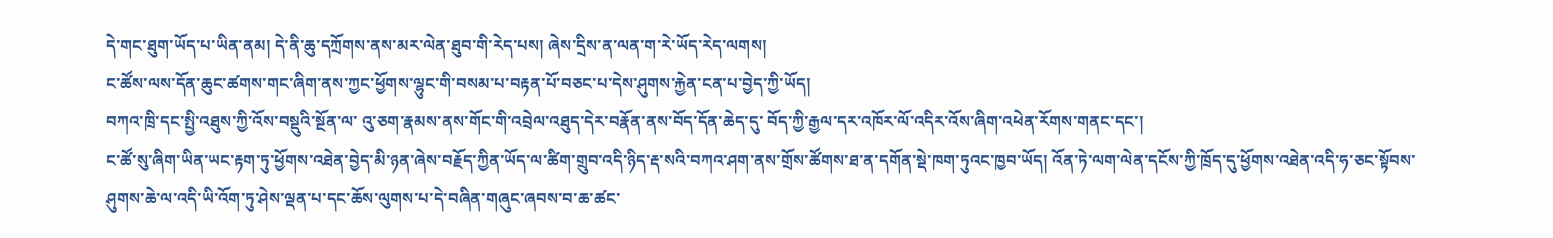དེ་གང་ཐུག་ཡོད་པ་ཡིན་ནམ། དེ་ནི་ཆུ་དཀྲོགས་ནས་མར་ལེན་ཐུབ་གི་རེད་པས། ཞེས་དྲིས་ན་ལན་ག་རེ་ཡོད་རེད་ལགས།
ང་ཚོས་ལས་དོན་ཆུང་ཚགས་གང་ཞིག་ནས་ཀྱང་ཕྱོགས་ལྷུང་གི་བསམ་པ་བརྟན་པོ་བཅང་པ་དེས་ཤུགས་རྐྱེན་ངན་པ་བྱེད་ཀྱི་ཡོད།
བཀའ་ཁྲི་དང་སྤྱི་འཐུས་ཀྱི་འོས་བསྡུའི་སྔོན་ལ་ འུ་ཅག་རྣམས་ནས་གོང་གི་འབྲེལ་འཐུད་དེར་བརྣོན་ནས་བོད་དོན་ཆེད་དུ་ བོད་ཀྱི་རྒྱལ་དར་འཁོར་ལོ་འདིར་འོས་ཞིག་འཕེན་རོགས་གནང་དང་།
ང་ཚོ་སུ་ཞིག་ཡིན་ཡང་རྟག་ཏུ་ཕྱོགས་འཐེན་བྱེད་མི་ཉན་ཞེས་བརྗོད་ཀྱིན་ཡོད་ལ་ཚིག་གྲུབ་འདི་ཉིད་རྡ་སའི་བཀའ་ཤག་ནས་གྲོས་ཚོགས་ཐ་ན་དགོན་སྡེ་ཁག་ཏུའང་ཁྱབ་ཡོད། འོན་ཏེ་ལག་ལེན་དངོས་ཀྱི་ཁྲོད་དུ་ཕྱོགས་འཐེན་འདི་ཧ་ཅང་སྟོབས་ཤུགས་ཆེ་ལ་འདི་ཡི་འོག་ཏུ་ཤེས་ལྡན་པ་དང་ཆོས་ལུགས་པ་དེ་བཞིན་གཞུང་ཞབས་བ་ཆ་ཚང་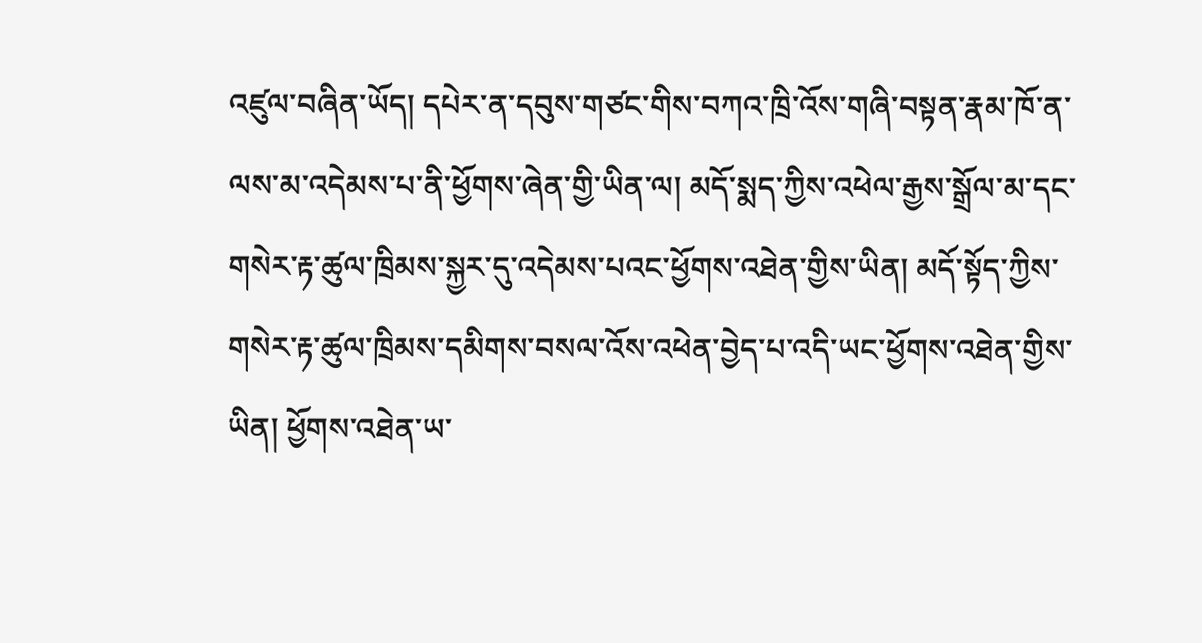འཛུལ་བཞིན་ཡོད། དཔེར་ན་དབུས་གཙང་གིས་བཀའ་ཁྲི་འོས་གཞི་བསྟན་རྣམ་ཁོ་ན་ལས་མ་འདེམས་པ་ནི་ཕྱོགས་ཞེན་གྱི་ཡིན་ལ། མདོ་སྨད་ཀྱིས་འཕེལ་རྒྱས་སྒྲོལ་མ་དང་གསེར་རྟ་ཚུལ་ཁྲིམས་སྐྱར་དུ་འདེམས་པའང་ཕྱོགས་འཐེན་གྱིས་ཡིན། མདོ་སྟོད་ཀྱིས་གསེར་རྟ་ཚུལ་ཁྲིམས་དམིགས་བསལ་འོས་འཕེན་བྱེད་པ་འདི་ཡང་ཕྱོགས་འཐེན་གྱིས་ཡིན། ཕྱོགས་འཐེན་ཡ་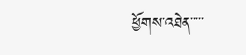ཕྱོགས་འཐེན་་་་་